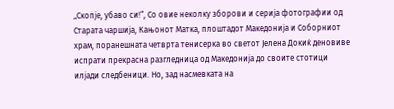„Скопје, убаво си!“, Со овие неколку зборови и серија фотографии од Старата чаршија, Кањонот Матка, плоштадот Македонија и Соборниот храм, поранешната четврта тенисерка во светот Јелена Докиќ деновиве испрати прекрасна разгледница од Македонија до своите стотици илјади следбеници. Но, зад насмевката на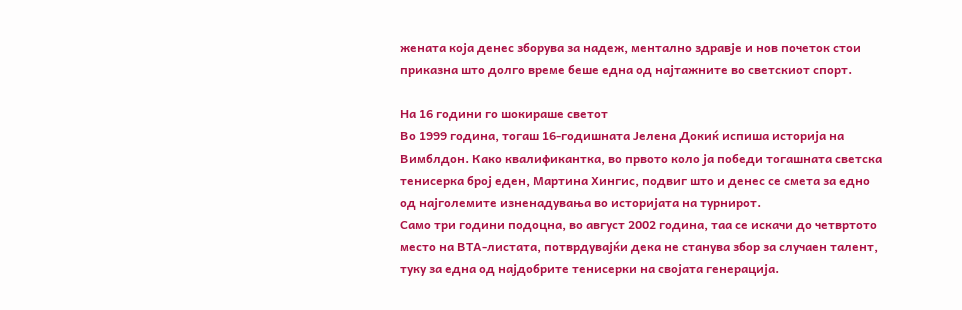жената која денес зборува за надеж, ментално здравје и нов почеток стои приказна што долго време беше една од најтажните во светскиот спорт.

На 16 години го шокираше светот
Во 1999 година, тогаш 16-годишната Јелена Докиќ испиша историја на Вимблдон. Како квалификантка, во првото коло ја победи тогашната светска тенисерка број еден, Мартина Хингис, подвиг што и денес се смета за едно од најголемите изненадувања во историјата на турнирот.
Само три години подоцна, во август 2002 година, таа се искачи до четвртото место на ВТА-листата, потврдувајќи дека не станува збор за случаен талент, туку за една од најдобрите тенисерки на својата генерација.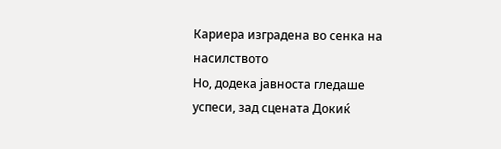Кариера изградена во сенка на насилството
Но, додека јавноста гледаше успеси, зад сцената Докиќ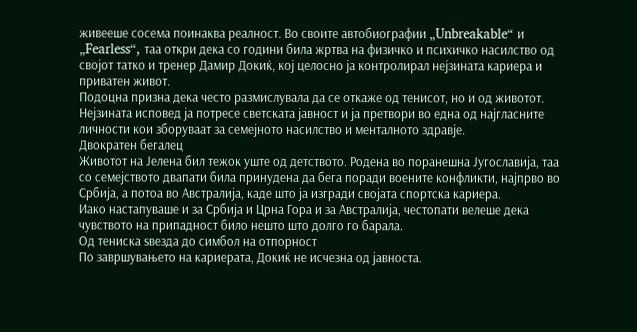живееше сосема поинаква реалност. Во своите автобиографии „Unbreakable“ и „Fearless“, таа откри дека со години била жртва на физичко и психичко насилство од својот татко и тренер Дамир Докиќ, кој целосно ја контролирал нејзината кариера и приватен живот.
Подоцна призна дека често размислувала да се откаже од тенисот, но и од животот. Нејзината исповед ја потресе светската јавност и ја претвори во една од најгласните личности кои зборуваат за семејното насилство и менталното здравје.
Двократен бегалец
Животот на Јелена бил тежок уште од детството. Родена во поранешна Југославија, таа со семејството двапати била принудена да бега поради воените конфликти, најпрво во Србија, а потоа во Австралија, каде што ја изгради својата спортска кариера.
Иако настапуваше и за Србија и Црна Гора и за Австралија, честопати велеше дека чувството на припадност било нешто што долго го барала.
Од тениска ѕвезда до симбол на отпорност
По завршувањето на кариерата, Докиќ не исчезна од јавноста.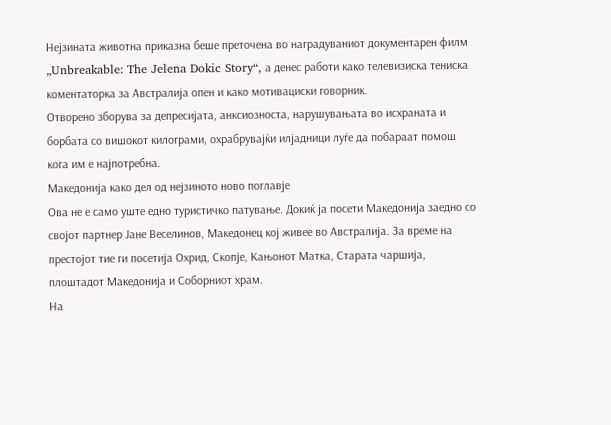Нејзината животна приказна беше преточена во наградуваниот документарен филм „Unbreakable: The Jelena Dokic Story“, а денес работи како телевизиска тениска коментаторка за Австралија опен и како мотивациски говорник.
Отворено зборува за депресијата, анксиозноста, нарушувањата во исхраната и борбата со вишокот килограми, охрабрувајќи илјадници луѓе да побараат помош кога им е најпотребна.
Македонија како дел од нејзиното ново поглавје
Ова не е само уште едно туристичко патување. Докиќ ја посети Македонија заедно со својот партнер Јане Веселинов, Македонец кој живее во Австралија. За време на престојот тие ги посетија Охрид, Скопје, Кањонот Матка, Старата чаршија, плоштадот Македонија и Соборниот храм.
На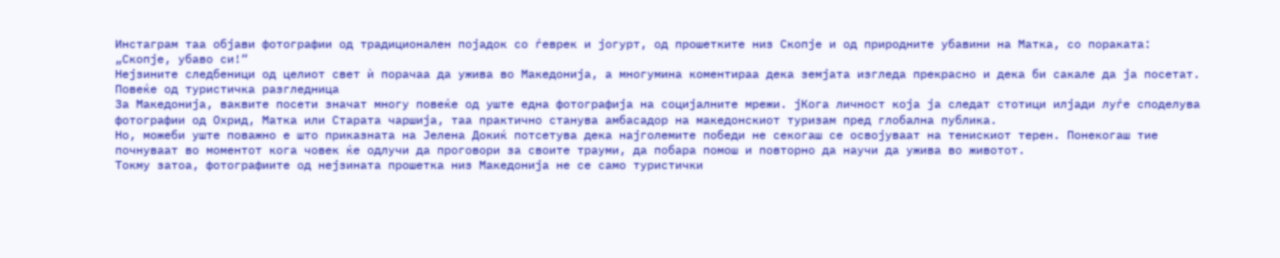Инстаграм таа објави фотографии од традиционален појадок со ѓеврек и јогурт, од прошетките низ Скопје и од природните убавини на Матка, со пораката:
„Скопје, убаво си!“
Нејзините следбеници од целиот свет ѝ порачаа да ужива во Македонија, а многумина коментираа дека земјата изгледа прекрасно и дека би сакале да ја посетат.
Повеќе од туристичка разгледница
За Македонија, ваквите посети значат многу повеќе од уште една фотографија на социјалните мрежи. јКога личност која ја следат стотици илјади луѓе споделува фотографии од Охрид, Матка или Старата чаршија, таа практично станува амбасадор на македонскиот туризам пред глобална публика.
Но, можеби уште поважно е што приказната на Јелена Докиќ потсетува дека најголемите победи не секогаш се освојуваат на тенискиот терен. Понекогаш тие почнуваат во моментот кога човек ќе одлучи да проговори за своите трауми, да побара помош и повторно да научи да ужива во животот.
Токму затоа, фотографиите од нејзината прошетка низ Македонија не се само туристички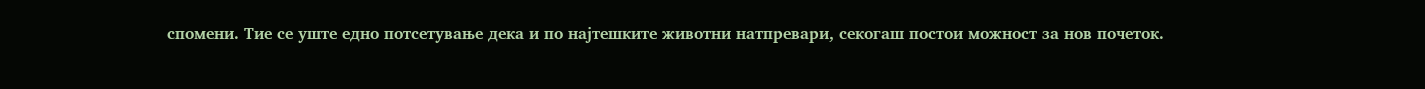спомени. Тие се уште едно потсетување дека и по најтешките животни натпревари, секогаш постои можност за нов почеток.